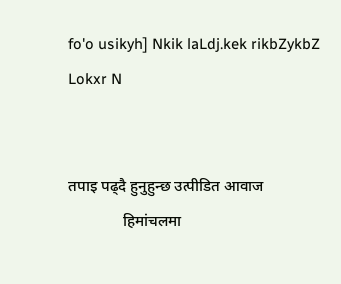fo'o usikyh] Nkik laLdj.kek rikbZykbZ Lokxr N


तपाइ पढ्दै हुनुहुन्छ उत्पीडित आवाज
              हिमांचलमा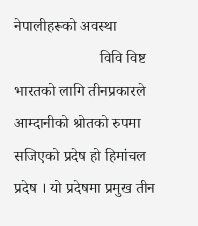नेपालीहरूको अवस्था
                      विवि विष्ट
भारतको लागि तीनप्रकारले आम्दानीको श्रोतको रुपमा सजिएको प्रदेष हो हिमांचल प्रदेष । यो प्रदेषमा प्रमुख तीन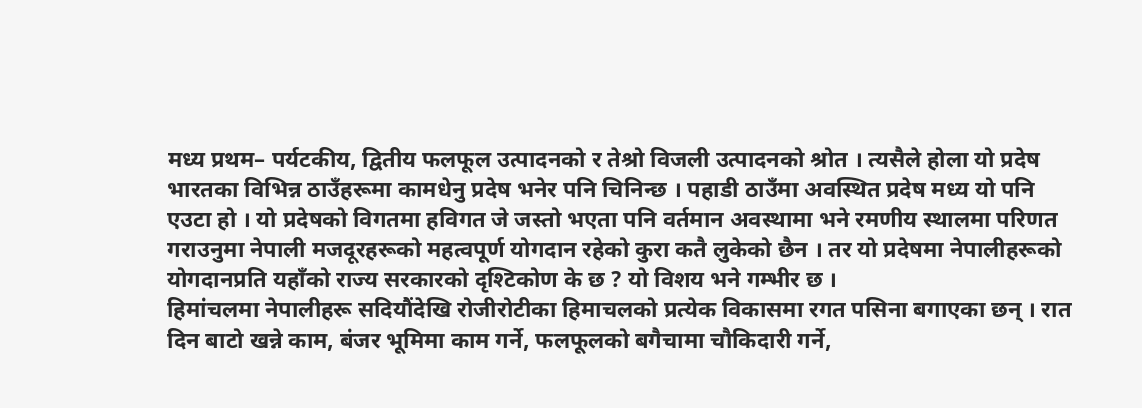मध्य प्रथम– पर्यटकीय, द्वितीय फलफूल उत्पादनको र तेश्रो विजली उत्पादनको श्रोत । त्यसैले होला यो प्रदेष भारतका विभिन्न ठाउँहरूमा कामधेनु प्रदेष भनेर पनि चिनिन्छ । पहाडी ठाउँमा अवस्थित प्रदेष मध्य यो पनि एउटा हो । यो प्रदेषको विगतमा हविगत जे जस्तो भएता पनि वर्तमान अवस्थामा भने रमणीय स्थालमा परिणत गराउनुमा नेपाली मजदूरहरूको महत्वपूर्ण योगदान रहेको कुरा कतै लुकेको छैन । तर यो प्रदेषमा नेपालीहरूको योगदानप्रति यहाँको राज्य सरकारको दृश्टिकोण के छ ? यो विशय भने गम्भीर छ ।
हिमांचलमा नेपालीहरू सदियौंदेखि रोजीरोटीका हिमाचलको प्रत्येक विकासमा रगत पसिना बगाएका छन् । रात दिन बाटो खन्ने काम, बंजर भूमिमा काम गर्ने, फलफूलको बगैचामा चौकिदारी गर्ने,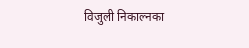विजुली निकाल्नका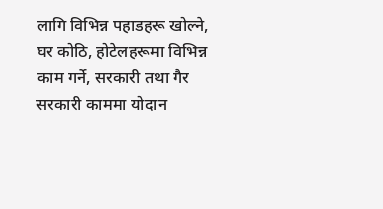लागि विभिन्न पहाडहरू खोल्ने, घर कोठि, होटेलहरूमा विभिन्न काम गर्ने, सरकारी तथा गैर सरकारी काममा योदान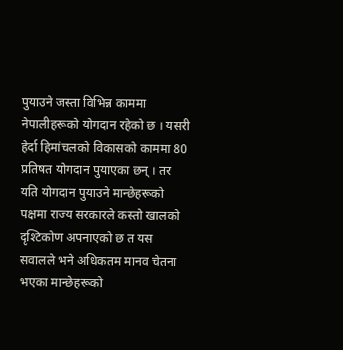पुयाउने जस्ता विभिन्न काममा नेपालीहरूको योगदान रहेको छ । यसरी हेर्दा हिमांचलको विकासको काममा 80 प्रतिषत योगदान पुयाएका छन् । तर यति योगदान पुयाउने मान्छेहरूको पक्षमा राज्य सरकारले कस्तो खालको दृश्टिकोण अपनाएको छ त यस सवालले भने अधिकतम मानव चेतना भएका मान्छेहरूको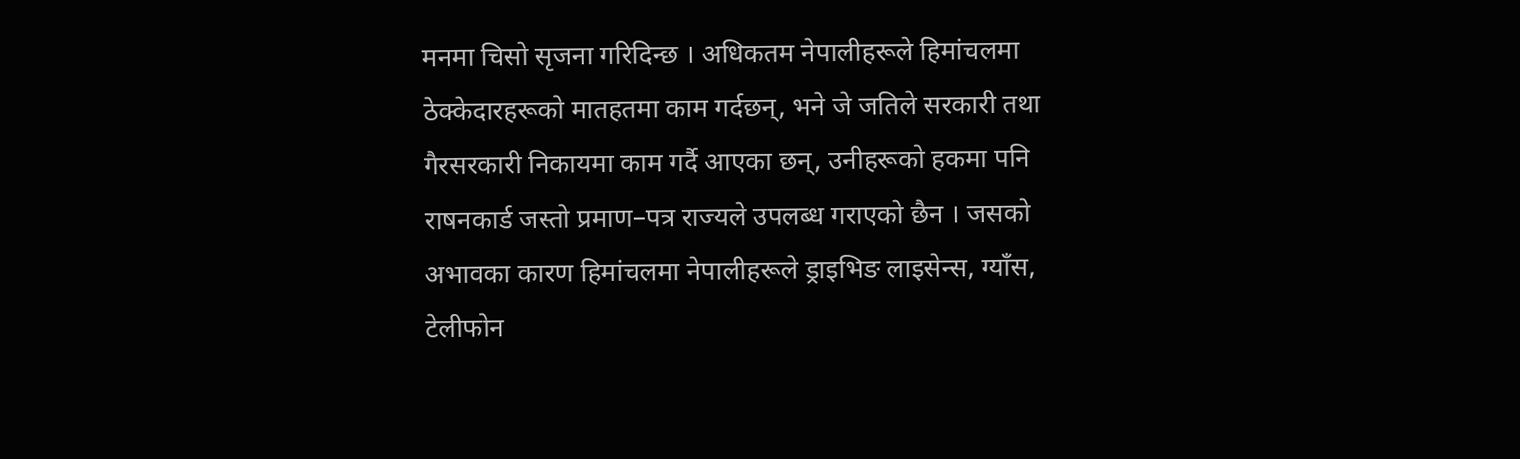मनमा चिसो सृजना गरिदिन्छ । अधिकतम नेपालीहरूले हिमांचलमा ठेक्केदारहरूको मातहतमा काम गर्दछन्, भने जे जतिले सरकारी तथा गैरसरकारी निकायमा काम गर्दै आएका छन्, उनीहरूको हकमा पनि राषनकार्ड जस्तो प्रमाण–पत्र राज्यले उपलब्ध गराएको छैन । जसको अभावका कारण हिमांचलमा नेपालीहरूले ड्राइभिङ लाइसेन्स, ग्याँस, टेलीफोन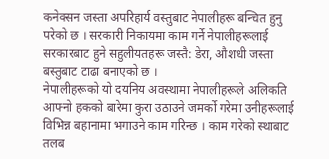कनेक्सन जस्ता अपरिहार्य वस्तुबाट नेपालीहरू बन्चित हुनु परेको छ । सरकारी निकायमा काम गर्ने नेपालीहरूलाई सरकारबाट हुने सहुलीयतहरू जस्तै: डेरा, औशधी जस्ता बस्तुबाट टाढा बनाएको छ ।
नेपालीहरूको यो दयनिय अवस्थामा नेपालीहरूले अलिकति आफ्नो हकको बारेमा कुरा उठाउने जमर्को गरेमा उनीहरूलाई विभिन्न बहानामा भगाउने काम गरिन्छ । काम गरेको स्थाबाट तलब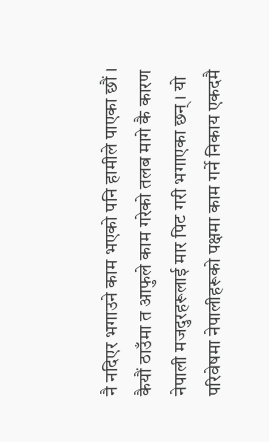नै नदिएर भगाउने काम भएको पनि हामीले पाएका छौं । कैयौं ठाउँमा त आफुले काम गरेको तलब मागे कै कारण नेपाली मजदुरहरूलाई मार पिट गरी भगाएका छन् । यो परिवेषमा नेपालीहरूको पक्षमा काम गर्ने निकाय एकदमै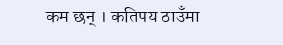कम छन् । कतिपय ठाउँमा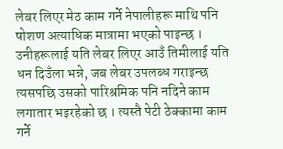लेबर लिएर मेठ काम गर्ने नेपालीहरू माथि पनि षोशण अत्याधिक मात्रामा भएको पाइन्छ । उनीहरूलाई यति लेबर लिएर आउँ तिमीलाई यति धन दिउँला भन्ने, जब लेबर उपलब्ध गराइन्छ त्यसपछि उसको पारिश्रमिक पनि नदिने काम लगातार भइरहेको छ । त्यस्तै पेटी ठेक्कामा काम गर्ने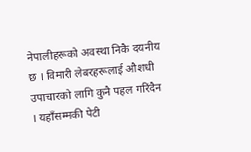नेपालीहरूको अवस्था निकै दयनीय छ । विमारी लेबरहरूलाई औशधी उपाचारको लागि कुनै पहल गरिंदैन । यहाँसम्मकी पेटी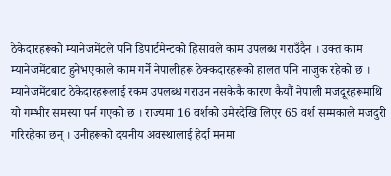ठेकेदारहरूको म्यानेजमेंटले पनि डिपार्टमेन्टको हिसावले काम उपलब्ध गराउँदैन । उक्त काम म्यानेजमेंटबाट हुनेभएकाले काम गर्ने नेपालीहरू ठेक्कदारहरूको हालत पनि नाजुक रहेको छ । म्यानेजमेंटबाट ठेकेदारहरूलाई रकम उपलब्ध गराउन नसकेकै कारण कैयौं नेपाली मजदूरहरूमाथि यो गम्भीर समस्या पर्न गएको छ । राज्यमा 16 वर्शको उमेरदेखि लिएर 65 वर्श सम्मकाले मजदुरी गरिरहेका छन् । उनीहरूको दयनीय अवस्थालाई हेर्दा मनमा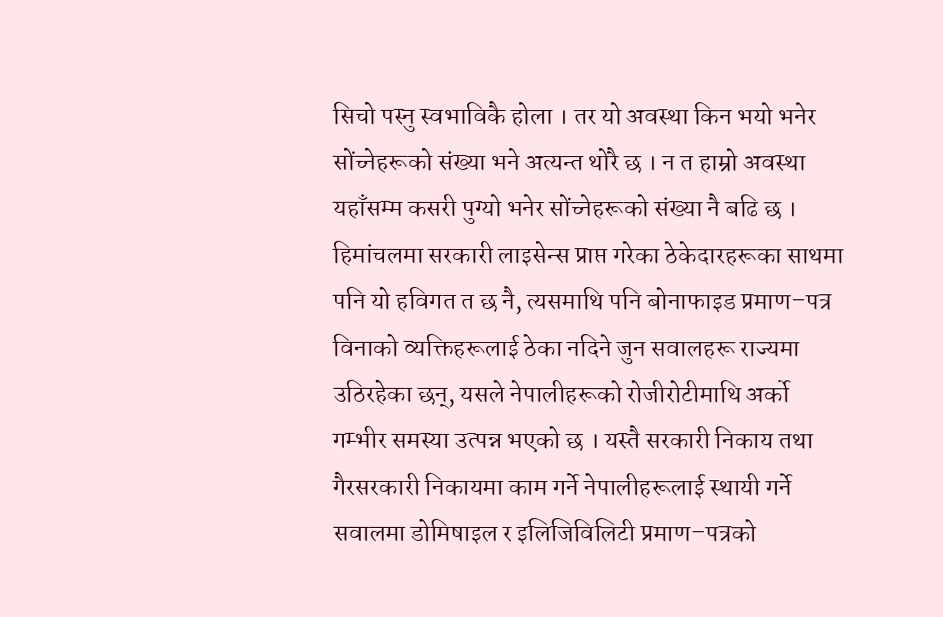सिचो पस्नु स्वभाविकै होला । तर यो अवस्था किन भयो भनेर सोंच्नेहरूको संख्या भने अत्यन्त थोरै छ । न त हाम्रो अवस्था यहाँसम्म कसरी पुग्यो भनेर सोंच्नेहरूको संख्या नै बढि छ ।
हिमांचलमा सरकारी लाइसेन्स प्राप्त गरेका ठेकेदारहरूका साथमा पनि यो हविगत त छ नै, त्यसमाथि पनि बोनाफाइड प्रमाण–पत्र विनाको व्यक्तिहरूलाई ठेका नदिने जुन सवालहरू राज्यमा उठिरहेका छन्, यसले नेपालीहरूको रोजीरोटीमाथि अर्को गम्भीर समस्या उत्पन्न भएको छ । यस्तै सरकारी निकाय तथा गैरसरकारी निकायमा काम गर्ने नेपालीहरूलाई स्थायी गर्ने सवालमा डोमिषाइल र इलिजिविलिटी प्रमाण–पत्रको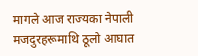मागले आज राज्यका नेपाली मजदुरहरूमाथि ठूलो आघात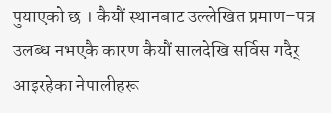पुयाएको छ । कैयौं स्थानबाट उल्लेखित प्रमाण–पत्र उलब्ध नभएकै कारण कैयौं सालदेखि सर्विस गदै‍र् आइरहेका नेपालीहरू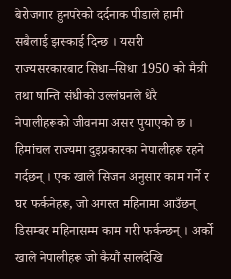बेरोजगार हुनपरेको दर्दनाक पीडाले हामी सबैलाई झस्काई दिन्छ । यसरी राज्यसरकारबाट सिधा–सिधा 1950 को मैत्री तथा षान्ति संधीको उल्लंघनले धेरै नेपालीहरूको जीवनमा असर पुयाएको छ ।
हिमांचल राज्यमा दुइप्रकारका नेपालीहरू रहने गर्दछन् । एक खाले सिजन अनुसार काम गर्ने र घर फर्कनेहरू, जो अगस्त महिनामा आउँछन् डिसम्बर महिनासम्म काम गरी फर्कन्छन् । अर्को खाले नेपालीहरू जो कैयौं सालदेखि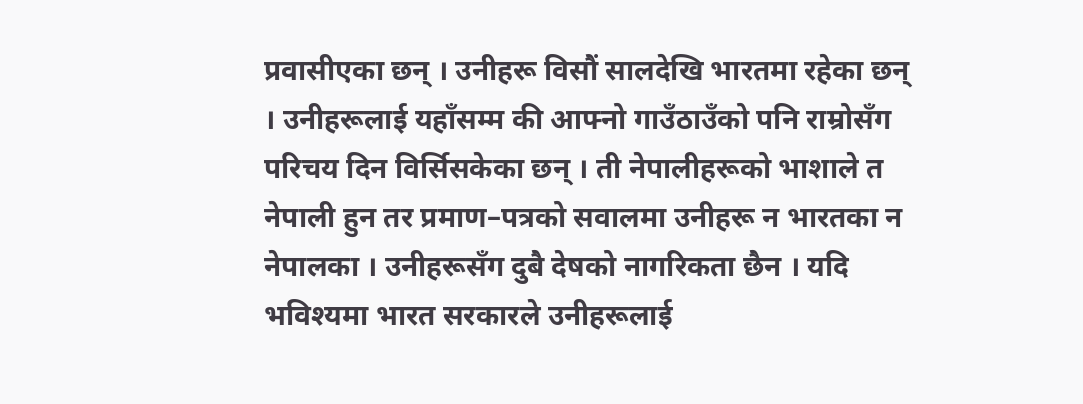प्रवासीएका छन् । उनीहरू विसौं सालदेखि भारतमा रहेका छन् । उनीहरूलाई यहाँसम्म की आफ्नो गाउँठाउँको पनि राम्रोसँग परिचय दिन विर्सिसकेका छन् । ती नेपालीहरूको भाशाले त नेपाली हुन तर प्रमाण–पत्रको सवालमा उनीहरू न भारतका न नेपालका । उनीहरूसँग दुबै देषको नागरिकता छैन । यदि भविश्यमा भारत सरकारले उनीहरूलाई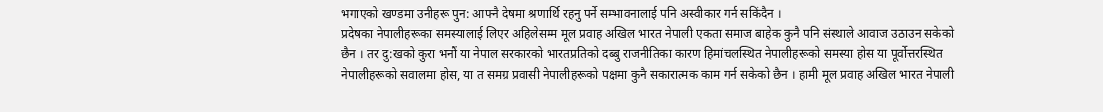भगाएको खण्डमा उनीहरू पुन: आफ्नै देषमा श्रणार्थि रहनु पर्ने सम्भावनालाई पनि अस्वीकार गर्न सकिंदैन ।
प्रदेषका नेपालीहरूका समस्यालाई लिएर अहिलेसम्म मूल प्रवाह अखिल भारत नेपाली एकता समाज बाहेक कुनै पनि संस्थाले आवाज उठाउन सकेको छैन । तर दु:खको कुरा भनौं या नेपाल सरकारको भारतप्रतिको दब्बु राजनीतिका कारण हिमांचलस्थित नेपालीहरूको समस्या होस या पूर्वोत्तरस्थित नेपालीहरूको सवालमा होस, या त समग्र प्रवासी नेपालीहरूको पक्षमा कुनै सकारात्मक काम गर्न सकेको छैन । हामी मूल प्रवाह अखिल भारत नेपाली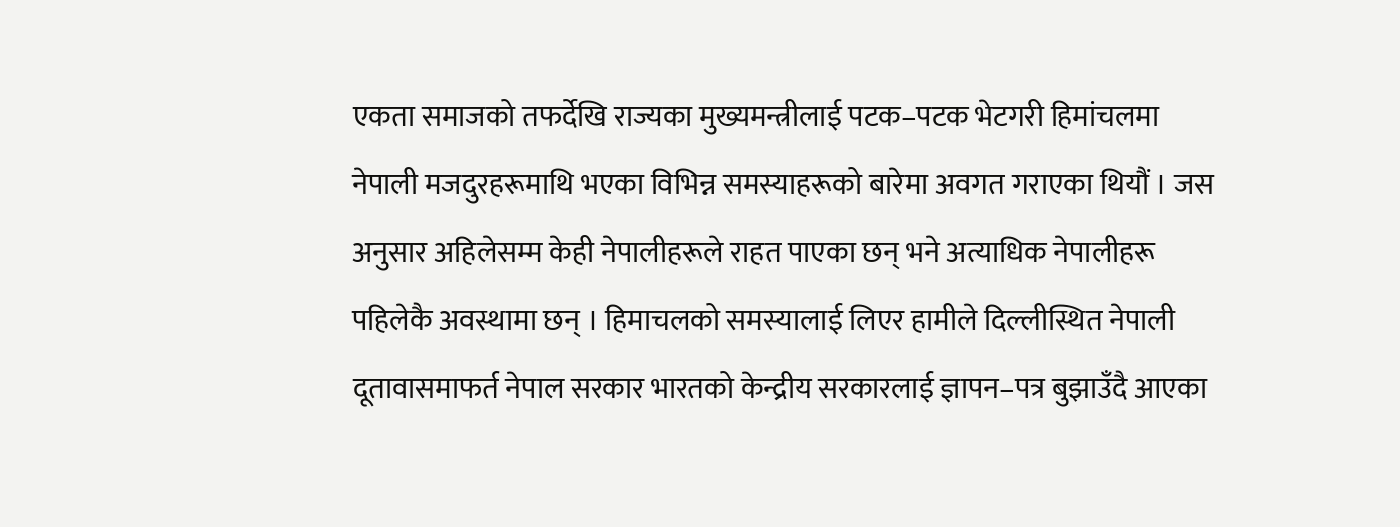एकता समाजको तफ‍र्देखि राज्यका मुख्यमन्त्रीलाई पटक–पटक भेटगरी हिमांचलमा नेपाली मजदुरहरूमाथि भएका विभिन्न समस्याहरूको बारेमा अवगत गराएका थियौं । जस अनुसार अहिलेसम्म केही नेपालीहरूले राहत पाएका छन् भने अत्याधिक नेपालीहरू पहिलेकै अवस्थामा छन् । हिमाचलको समस्यालाई लिएर हामीले दिल्लीस्थित नेपाली दूतावासमाफ‍र्त नेपाल सरकार भारतको केन्द्रीय सरकारलाई ज्ञापन–पत्र बुझाउँदै आएका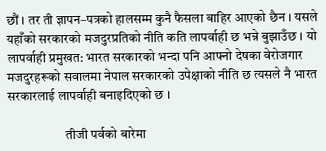छौं । तर ती ज्ञापन–पत्रको हालसम्म कुनै फैसला बाहिर आएको छैन । यसले यहाँको सरकारको मजदुरप्रतिको नीति कति लापर्वाही छ भन्ने बुझाउँछ । यो लापर्वाही प्रमुखत: भारत सरकारको भन्दा पनि आफ्नो देषका वेरोजगार मजदुरहरूको सवालमा नेपाल सरकारको उपेक्षाको नीति छ त्यसले नै भारत सरकारलाई लापर्वाही बनाइदिएको छ ।

                      तीजी पर्वको बारेमा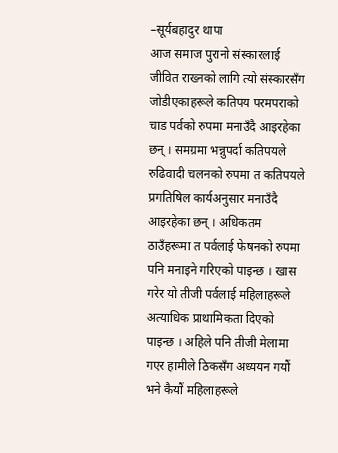–सूर्यबहादुर थापा
आज समाज पुरानो संस्कारलाई जीवित राख्नको लागि त्यो संस्कारसँग जोडीएकाहरूले कतिपय परमपराको चाड पर्वको रुपमा मनाउँदै आइरहेका छन् । समग्रमा भन्नुपर्दा कतिपयले रुढिवादी चलनको रुपमा त कतिपयले प्रगतिषिल कार्यअनुसार मनाउँदै आइरहेका छन् । अधिकतम ठाउँहरूमा त पर्वलाई फेषनको रुपमा पनि मनाइने गरिएको पाइन्छ । खास गरेर यो तीजी पर्वलाई महिलाहरूले अत्याधिक प्राथामिकता दिएको पाइन्छ । अहिले पनि तीजी मेलामा गएर हामीले ठिकसँग अध्ययन गयौं भने कैयौं महिलाहरूले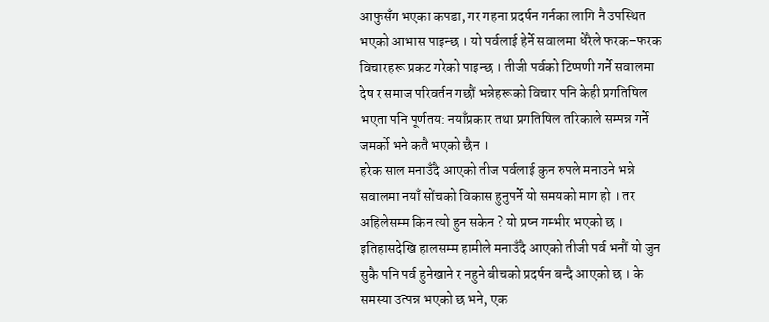आफुसँग भएका कपडा, गर गहना प्रदर्षन गर्नका लागि नै उपस्थित भएको आभास पाइन्छ । यो पर्वलाई हेर्ने सवालमा धेरैले फरक–फरक विचारहरू प्रकट गरेको पाइन्छ । तीजी पर्वको टिप्पणी गर्ने सवालमा देष र समाज परिवर्तन गछौं भन्नेहरूको विचार पनि केही प्रगतिषिल भएता पनि पूर्णतय: नयाँप्रकार तथा प्रगतिषिल तरिकाले सम्पन्न गर्ने जमर्को भने कतै भएको छैन ।
हरेक साल मनाउँदै आएको तीज पर्वलाई कुन रुपले मनाउने भन्ने सवालमा नयाँ सोंचको विकास हुनुपर्ने यो समयको माग हो । तर अहिलेसम्म किन त्यो हुन सकेन ? यो प्रष्न गम्भीर भएको छ । इतिहासदेखि हालसम्म हामीले मनाउँदै आएको तीजी पर्व भनौं यो जुन सुकै पनि पर्व हुनेखाने र नहुने बीचको प्रदर्षन बन्दै आएको छ । के समस्या उत्पन्न भएको छ भने, एक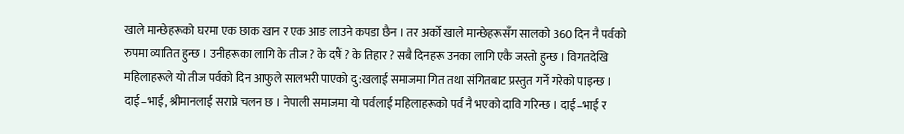खाले मान्छेहरूको घरमा एक छाक खान र एक आङ लाउने कपडा छैन । तर अर्को खाले मान्छेहरूसँग सालको 360 दिन नै पर्वको रुपमा व्यातित हुन्छ । उनीहरूका लागि के तीज ? के दषैं ? के तिहार ? सबै दिनहरू उनका लागि एकै जस्तो हुन्छ । विगतदेखि महिलाहरूले यो तीज पर्वको दिन आफुले सालभरी पाएको दु:खलाई समाजमा गित तथा संगितबाट प्रस्तुत गर्ने गरेको पाइन्छ । दाई–भाई, श्रीमानलाई सराप्ने चलन छ । नेपाली समाजमा यो पर्वलाई महिलाहरूको पर्व नै भएको दावि गरिन्छ । दाई–भाई र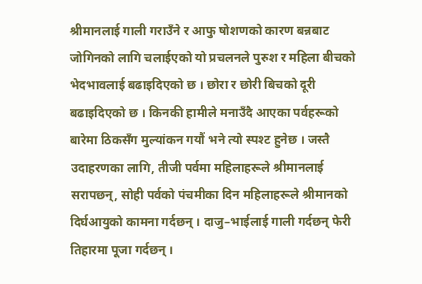श्रीमानलाई गाली गराउँने र आफु षोशणको कारण बन्नबाट जोगिनको लागि चलाईएको यो प्रचलनले पुरुश र महिला बीचको भेदभावलाई बढाइदिएको छ । छोरा र छोरी बिचको दूरी बढाइदिएको छ । किनकी हामीले मनाउँदै आएका पर्वहरूको बारेमा ठिकसँग मुल्यांकन गयौं भने त्यो स्पश्ट हुनेछ । जस्तै उदाहरणका लागि, तीजी पर्वमा महिलाहरूले श्रीमानलाई सरापछन्, सोही पर्वको पंचमीका दिन महिलाहरूले श्रीमानको दिर्घआयुको कामना गर्दछन् । दाजु–भाईलाई गाली गर्दछन् फेरी तिहारमा पूजा गर्दछन् ।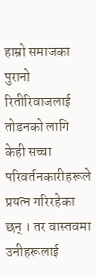हाम्रो समाजका पुरानो रितीरिवाजलाई तोडनको लागि केही सच्चा परिवर्तनकारीहरूले प्रयत्न गरिरहेका छन् । तर वास्तवमा उनीहरूलाई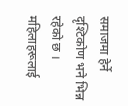समाजमा हेर्ने दृश्टिकोण भने भिन्न रहेको छ । महिलाहरूलाई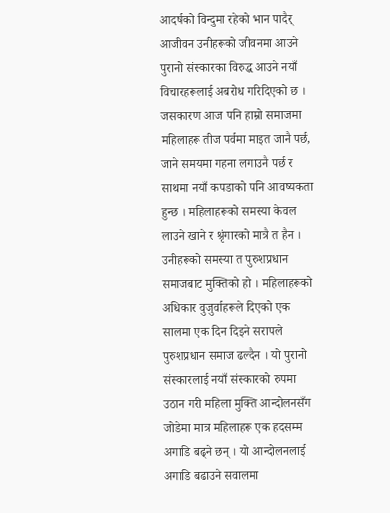आदर्षको विन्दुमा रहेको भान पादै‍र् आजीवन उनीहरूको जीवनमा आउने पुरानो संस्कारका विरुद्ध आउने नयाँ विचारहरूलाई अबरोध गरिदिएको छ । जसकारण आज पनि हाम्रो समाजमा महिलाहरू तीज पर्वमा माइत जानै पर्छ, जाने समयमा गहना लगाउनै पर्छ र साथमा नयाँ कपडाको पनि आवष्यकता हुन्छ । महिलाहरूको समस्या केवल लाउने खाने र श्रृंगारको मात्रै त हैन । उनीहरूको समस्या त पुरुशप्रधान समाजबाट मुक्तिको हो । महिलाहरूको अधिकार वुजु‍र्वाहरूले दिएको एक सालमा एक दिन दिइने सरापले पुरुशप्रधान समाज ढल्दैन । यो पुरानो संस्कारलाई नयाँ संस्कारको रुपमा उठान गरी महिला मुक्ति आन्दोलनसँग जोडेमा मात्र महिलाहरू एक हदसम्म अगाडि बढ्ने छन् । यो आन्दोलनलाई अगाडि बढाउने सवालमा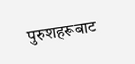पुरुशहरूबाट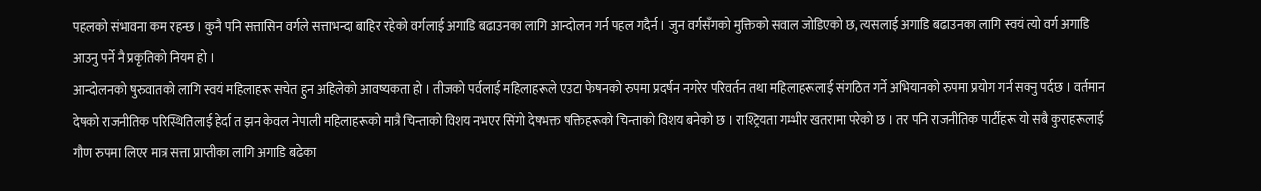पहलको संभावना कम रहन्छ । कुनै पनि सत्तासिन वर्गले सत्ताभन्दा बाहिर रहेको वर्गलाई अगाडि बढाउनका लागि आन्दोलन गर्न पहल गदै‍र्न । जुन वर्गसँगको मुक्तिको सवाल जोडिएको छ, त्यसलाई अगाडि बढाउनका लागि स्वयं त्यो वर्ग अगाडि आउनु पर्ने नै प्रकृतिको नियम हो ।
आन्दोलनको षुरुवातको लागि स्वयं महिलाहरू सचेत हुन अहिलेको आवष्यकता हो । तीजको पर्वलाई महिलाहरूले एउटा फेषनको रुपमा प्रदर्षन नगरेर परिवर्तन तथा महिलाहरूलाई संगठित गर्ने अभियानको रुपमा प्रयोग गर्न सक्नु पर्दछ । वर्तमान देषको राजनीतिक परिस्थितिलाई हेर्दा त झन केवल नेपाली महिलाहरूको मात्रै चिन्ताको विशय नभएर सिंगो देषभक्त षक्तिहरूको चिन्ताको विशय बनेको छ । राश्ट्रियता गम्भीर खतरामा परेको छ । तर पनि राजनीतिक पार्टीहरू यो सबै कुराहरूलाई गौण रुपमा लिएर मात्र सत्ता प्राप्तीका लागि अगाडि बढेका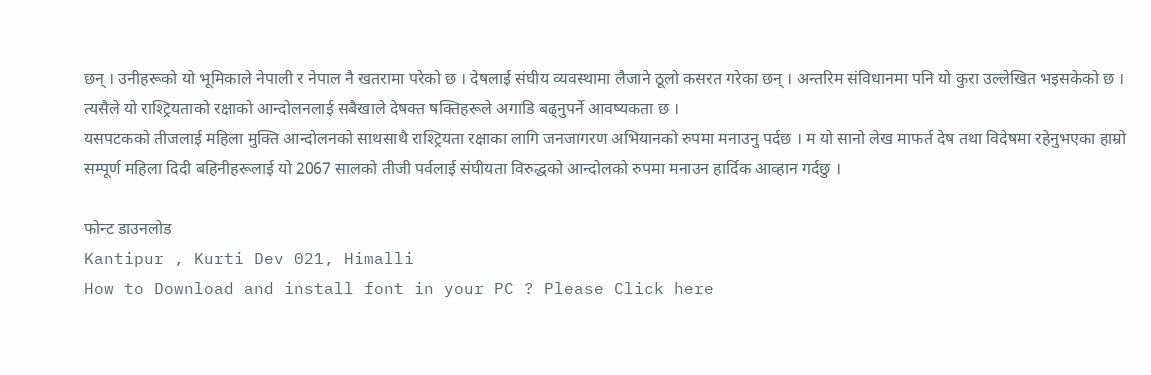छन् । उनीहरूको यो भूमिकाले नेपाली र नेपाल नै खतरामा परेको छ । देषलाई संघीय व्यवस्थामा लैजाने ठूलो कसरत गरेका छन् । अन्तरिम संविधानमा पनि यो कुरा उल्लेखित भइसकेको छ । त्यसैले यो राश्ट्रियताको रक्षाको आन्दोलनलाई सबैखाले देषक्त षक्तिहरूले अगाडि बढ्नुपर्ने आवष्यकता छ ।
यसपटकको तीजलाई महिला मुक्ति आन्दोलनको साथसाथै राश्ट्रियता रक्षाका लागि जनजागरण अभियानको रुपमा मनाउनु पर्दछ । म यो सानो लेख माफ‍र्त देष तथा विदेषमा रहेनुभएका हाम्रो सम्पूर्ण महिला दिदी बहिनीहरूलाई यो 2067 सालको तीजी पर्वलाई संघीयता विरुद्धको आन्दोलको रुपमा मनाउन हार्दिक आव्हान गर्दछु ।

फोन्ट डाउनलोड
Kantipur , Kurti Dev 021, Himalli
How to Download and install font in your PC ? Please Click here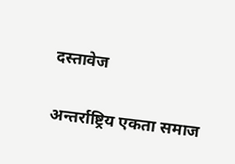दस्तावेज

अन्तर्राष्ट्रिय एकता समाज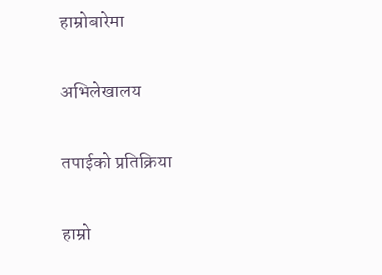हाम्रोबारेमा

अभिलेखालय

तपाईको प्रतिक्रिया

हाम्रो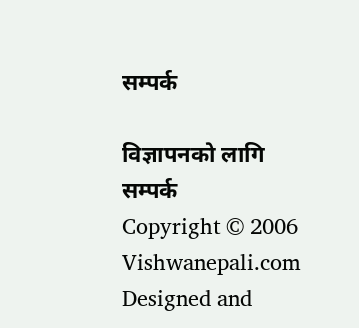सम्पर्क

विज्ञापनको लागि सम्पर्क
Copyright © 2006 Vishwanepali.com Designed and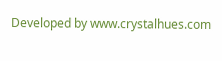Developed by www.crystalhues.com